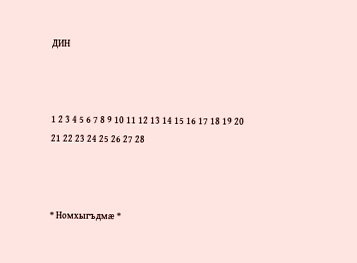ДИН



1 2 3 4 5 6 7 8 9 10 11 12 13 14 15 16 17 18 19 20 21 22 23 24 25 26 27 28



* Номхыгъдмæ *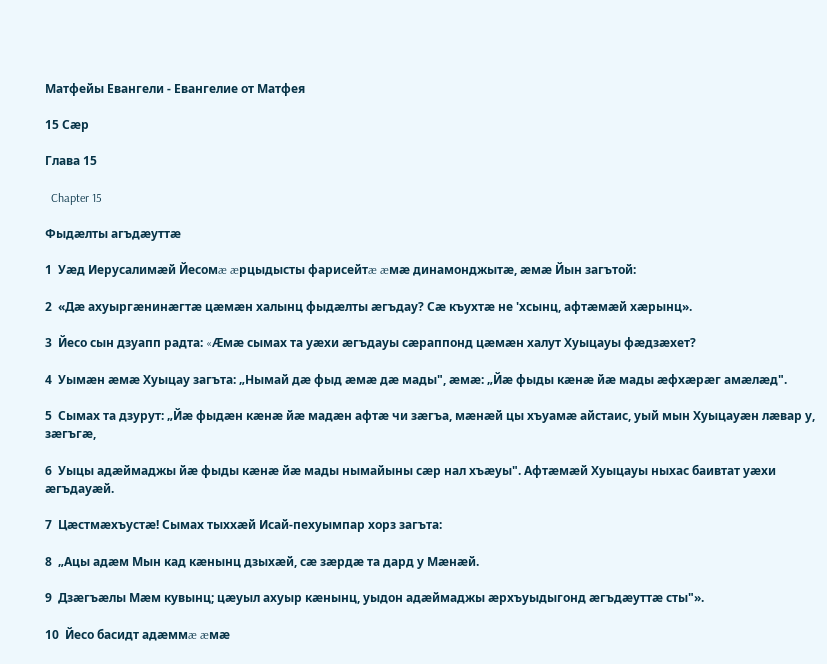Матфейы Евангели - Евангелие от Матфея

15 Сæр

Глава 15

  Chapter 15

Фыдæлты агъдæуттæ

1  Уæд Иерусалимæй Йесомæ æрцыдысты фарисейтæ æмæ динамонджытæ, æмæ Йын загътой:

2  «Дæ ахуыргæнинæгтæ цæмæн халынц фыдæлты æгъдау? Сæ къухтæ не 'хсынц, афтæмæй хæрынц».

3  Йесо сын дзуапп радта: «Æмæ сымах та уæхи æгъдауы сæраппонд цæмæн халут Хуыцауы фæдзæхет?

4  Уымæн æмæ Хуыцау загъта: „Нымай дæ фыд æмæ дæ мады", æмæ: „Йæ фыды кæнæ йæ мады æфхæрæг амæлæд".

5  Сымах та дзурут: „Йæ фыдæн кæнæ йæ мадæн афтæ чи зæгъа, мæнæй цы хъуамæ айстаис, уый мын Хуыцауæн лæвар у, зæгъгæ,

6  Уыцы адæймаджы йæ фыды кæнæ йæ мады нымайыны сæр нал хъæуы". Афтæмæй Хуыцауы ныхас баивтат уæхи æгъдауæй.

7  Цæстмæхъустæ! Сымах тыххæй Исай-пехуымпар хорз загъта:

8  „Ацы адæм Мын кад кæнынц дзыхæй, сæ зæрдæ та дард у Мæнæй.

9  Дзæгъæлы Мæм кувынц; цæуыл ахуыр кæнынц, уыдон адæймаджы æрхъуыдыгонд æгъдæуттæ сты"».

10  Йесо басидт адæммæ æмæ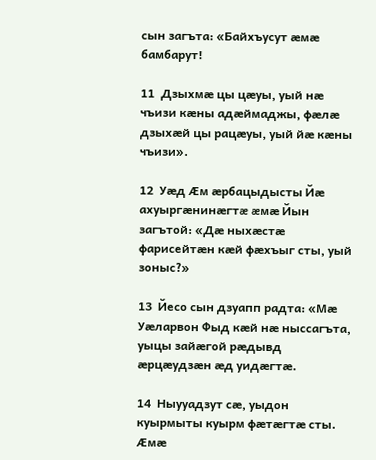сын загъта: «Байхъусут æмæ бамбарут!

11  Дзыхмæ цы цæуы, уый нæ чъизи кæны адæймаджы, фæлæ дзыхæй цы рацæуы, уый йæ кæны чъизи».

12  Уæд Æм æрбацыдысты Йæ ахуыргæнинæгтæ æмæ Йын загътой: «Дæ ныхæстæ фарисейтæн кæй фæхъыг сты, уый зоныс?»

13  Йесо сын дзуапп радта: «Мæ Уæларвон Фыд кæй нæ ныссагъта, уыцы зайæгой рæдывд æрцæудзæн æд уидæгтæ.

14  Ныууадзут сæ, уыдон куырмыты куырм фæтæгтæ сты. Æмæ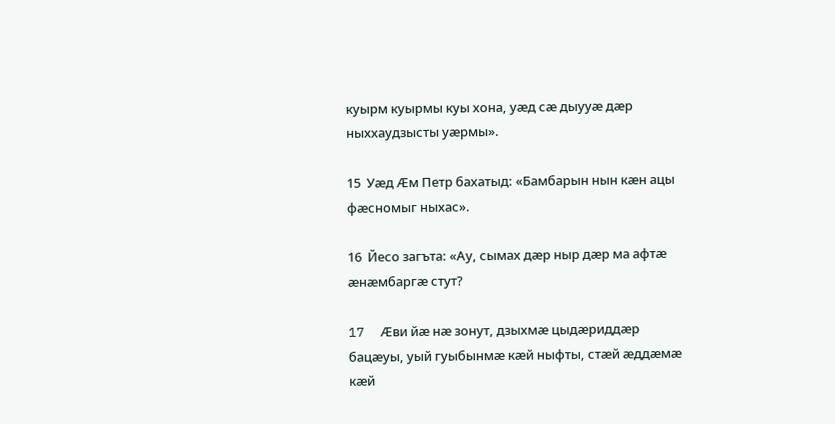куырм куырмы куы хона, уæд сæ дыууæ дæр ныххаудзысты уæрмы».

15  Уæд Æм Петр бахатыд: «Бамбарын нын кæн ацы фæсномыг ныхас».

16  Йесо загъта: «Ау, сымах дæр ныр дæр ма афтæ æнæмбаргæ стут?

17  Æви йæ нæ зонут, дзыхмæ цыдæриддæр бацæуы, уый гуыбынмæ кæй ныфты, стæй æддæмæ кæй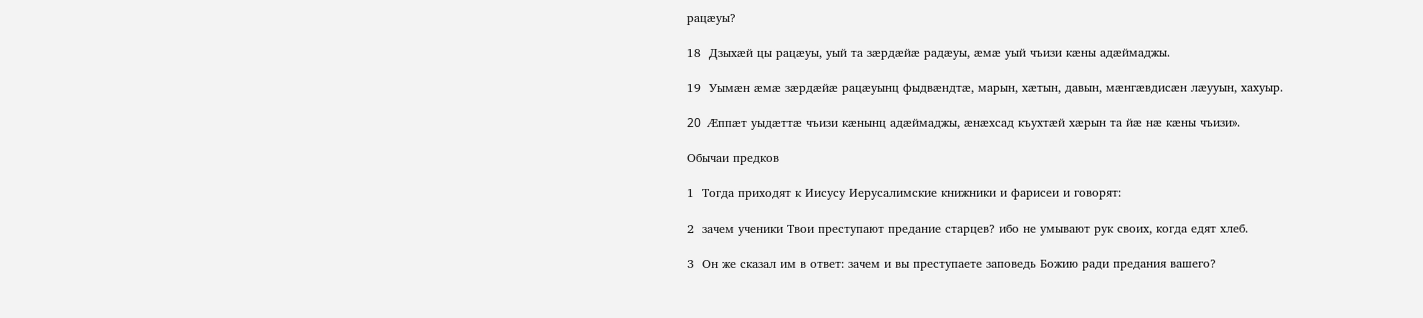рацæуы?

18  Дзыхæй цы рацæуы, уый та зæрдæйæ радæуы, æмæ уый чъизи кæны адæймаджы.

19  Уымæн æмæ зæрдæйæ рацæуынц фыдвæндтæ, марын, хæтын, давын, мæнгæвдисæн лæууын, хахуыр.

20  Æппæт уыдæттæ чъизи кæнынц адæймаджы, æнæхсад къухтæй хæрын та йæ нæ кæны чъизи».

Обычаи предков

1  Тогда приходят к Иисусу Иерусалимские книжники и фарисеи и говорят:

2  зачем ученики Твои преступают предание старцев? ибо не умывают рук своих, когда едят хлеб.

3  Он же сказал им в ответ: зачем и вы преступаете заповедь Божию ради предания вашего?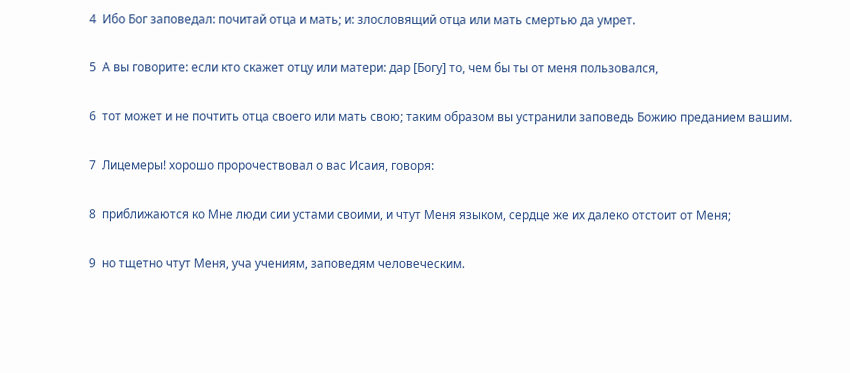4  Ибо Бог заповедал: почитай отца и мать; и: злословящий отца или мать смертью да умрет.

5  А вы говорите: если кто скажет отцу или матери: дар [Богу] то, чем бы ты от меня пользовался,

6  тот может и не почтить отца своего или мать свою; таким образом вы устранили заповедь Божию преданием вашим.

7  Лицемеры! хорошо пророчествовал о вас Исаия, говоря:

8  приближаются ко Мне люди сии устами своими, и чтут Меня языком, сердце же их далеко отстоит от Меня;

9  но тщетно чтут Меня, уча учениям, заповедям человеческим.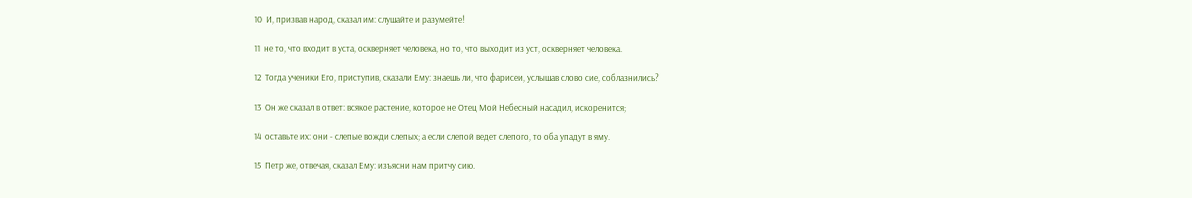10  И, призвав народ, сказал им: слушайте и разумейте!

11  не то, что входит в уста, оскверняет человека, но то, что выходит из уст, оскверняет человека.

12  Тогда ученики Его, приступив, сказали Ему: знаешь ли, что фарисеи, услышав слово сие, соблазнились?

13  Он же сказал в ответ: всякое растение, которое не Отец Мой Небесный насадил, искоренится;

14  оставьте их: они - слепые вожди слепых; а если слепой ведет слепого, то оба упадут в яму.

15  Петр же, отвечая, сказал Ему: изъясни нам притчу сию.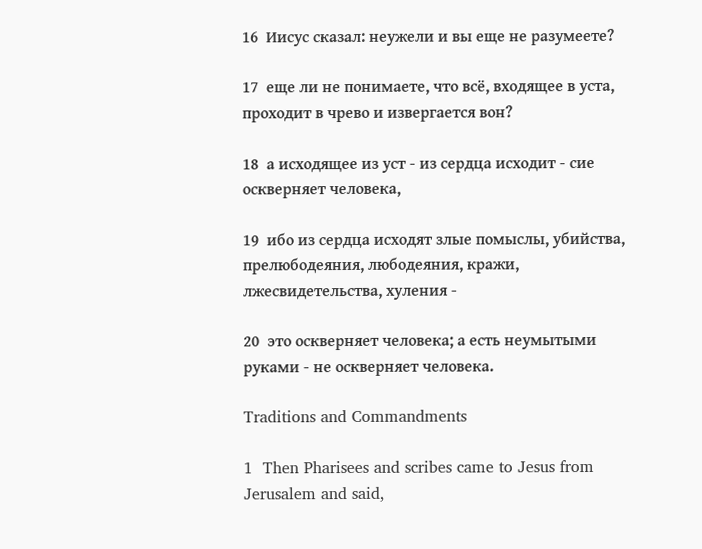16  Иисус сказал: неужели и вы еще не разумеете?

17  еще ли не понимаете, что всё, входящее в уста, проходит в чрево и извергается вон?

18  а исходящее из уст - из сердца исходит - сие оскверняет человека,

19  ибо из сердца исходят злые помыслы, убийства, прелюбодеяния, любодеяния, кражи, лжесвидетельства, хуления -

20  это оскверняет человека; а есть неумытыми руками - не оскверняет человека.

Traditions and Commandments

1  Then Pharisees and scribes came to Jesus from Jerusalem and said,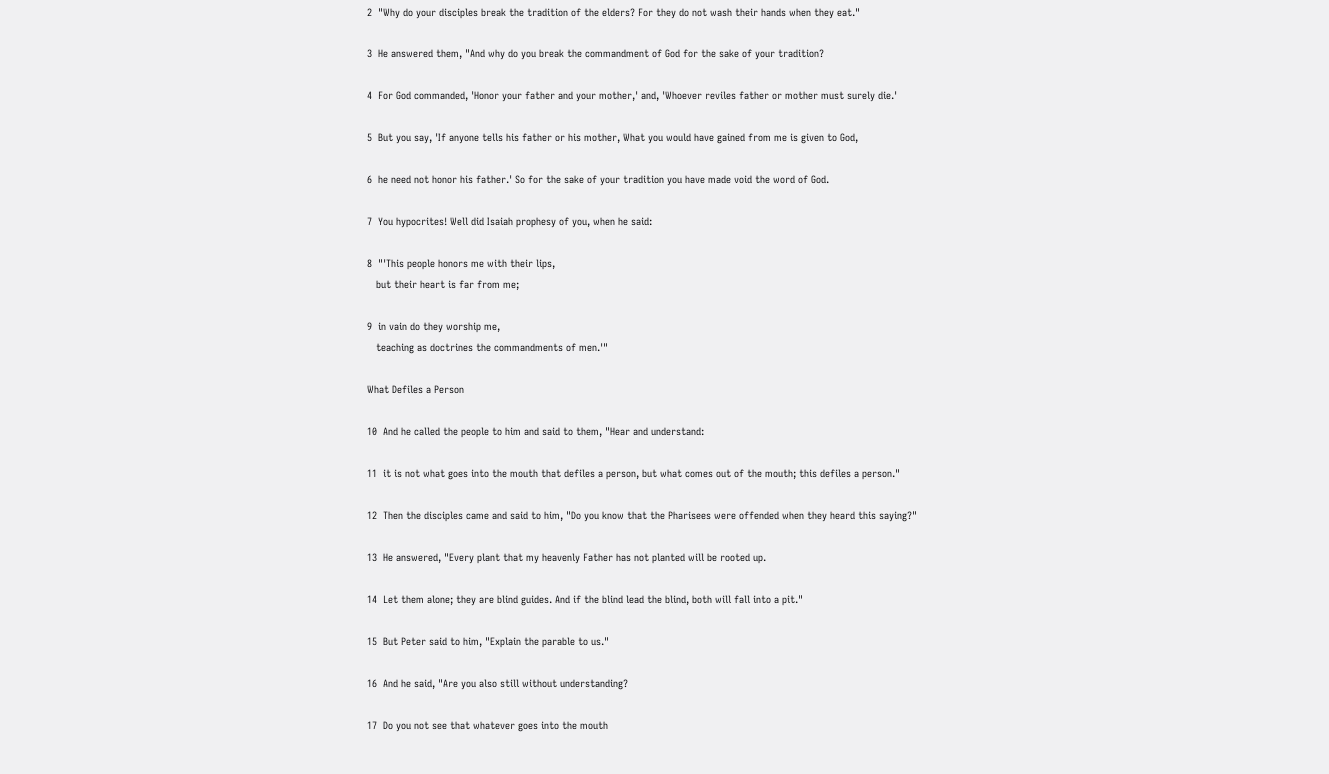2  "Why do your disciples break the tradition of the elders? For they do not wash their hands when they eat."

3  He answered them, "And why do you break the commandment of God for the sake of your tradition?

4  For God commanded, 'Honor your father and your mother,' and, 'Whoever reviles father or mother must surely die.'

5  But you say, 'If anyone tells his father or his mother, What you would have gained from me is given to God,

6  he need not honor his father.' So for the sake of your tradition you have made void the word of God.

7  You hypocrites! Well did Isaiah prophesy of you, when he said:

8  "'This people honors me with their lips,
   but their heart is far from me;

9  in vain do they worship me,
   teaching as doctrines the commandments of men.'"

What Defiles a Person

10  And he called the people to him and said to them, "Hear and understand:

11  it is not what goes into the mouth that defiles a person, but what comes out of the mouth; this defiles a person."

12  Then the disciples came and said to him, "Do you know that the Pharisees were offended when they heard this saying?"

13  He answered, "Every plant that my heavenly Father has not planted will be rooted up.

14  Let them alone; they are blind guides. And if the blind lead the blind, both will fall into a pit."

15  But Peter said to him, "Explain the parable to us."

16  And he said, "Are you also still without understanding?

17  Do you not see that whatever goes into the mouth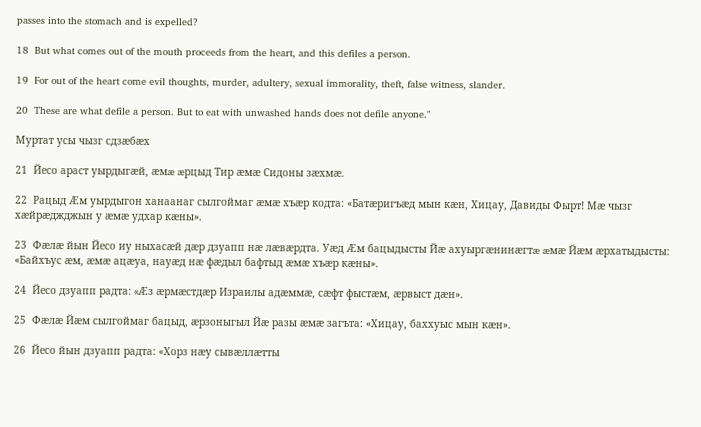passes into the stomach and is expelled?

18  But what comes out of the mouth proceeds from the heart, and this defiles a person.

19  For out of the heart come evil thoughts, murder, adultery, sexual immorality, theft, false witness, slander.

20  These are what defile a person. But to eat with unwashed hands does not defile anyone."

Муртат усы чызг сдзæбæх

21  Йесо араст уырдыгæй, æмæ æрцыд Тир æмæ Сидоны зæхмæ.

22  Рацыд Æм уырдыгон ханаанаг сылгоймаг æмæ хъæр кодта: «Батæригъæд мын кæн, Хицау, Давиды Фырт! Мæ чызг хæйрæджджын у æмæ удхар кæны».

23  Фæлæ йын Йесо иу ныхасæй дæр дзуапп нæ лæвæрдта. Уæд Æм бацыдысты Йæ ахуыргæнинæгтæ æмæ Йæм æрхатыдысты: «Байхъус æм, æмæ ацæуа, науæд нæ фæдыл бафтыд æмæ хъæр кæны».

24  Йесо дзуапп радта: «Æз æрмæстдæр Израилы адæммæ, сæфт фыстæм, æрвыст дæн».

25  Фæлæ Йæм сылгоймаг бацыд, æрзоныгыл Йæ разы æмæ загъта: «Хицау, баххуыс мын кæн».

26  Йесо йын дзуапп радта: «Хорз нæу сывæллæтты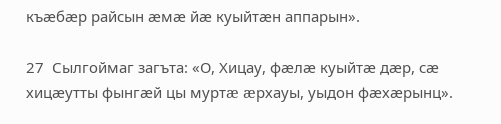къæбæр райсын æмæ йæ куыйтæн аппарын».

27  Сылгоймаг загъта: «О, Хицау, фæлæ куыйтæ дæр, сæ хицæутты фынгæй цы муртæ æрхауы, уыдон фæхæрынц».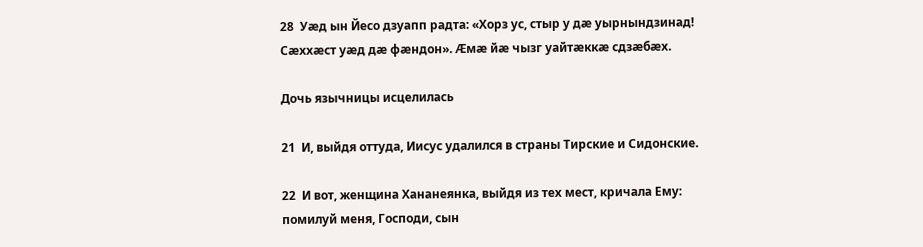28  Уæд ын Йесо дзуапп радта: «Хорз ус, стыр у дæ уырнындзинад! Сæххæст уæд дæ фæндон». Æмæ йæ чызг уайтæккæ сдзæбæх.

Дочь язычницы исцелилась

21  И, выйдя оттуда, Иисус удалился в страны Тирские и Сидонские.

22  И вот, женщина Хананеянка, выйдя из тех мест, кричала Ему: помилуй меня, Господи, сын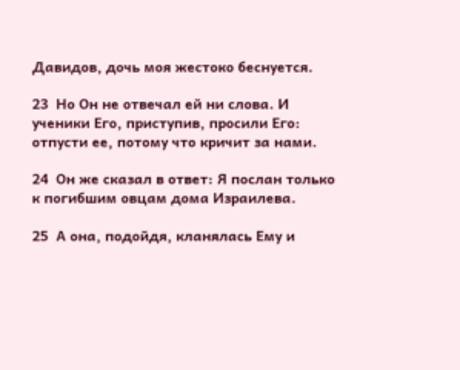Давидов, дочь моя жестоко беснуется.

23  Но Он не отвечал ей ни слова. И ученики Его, приступив, просили Его: отпусти ее, потому что кричит за нами.

24  Он же сказал в ответ: Я послан только к погибшим овцам дома Израилева.

25  А она, подойдя, кланялась Ему и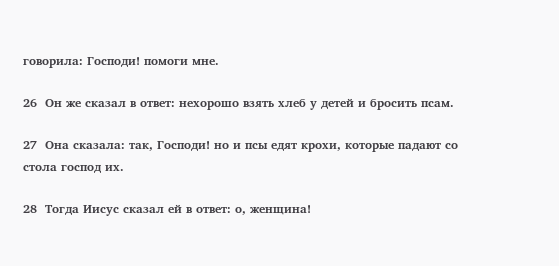говорила: Господи! помоги мне.

26  Он же сказал в ответ: нехорошо взять хлеб у детей и бросить псам.

27  Она сказала: так, Господи! но и псы едят крохи, которые падают со стола господ их.

28  Тогда Иисус сказал ей в ответ: о, женщина!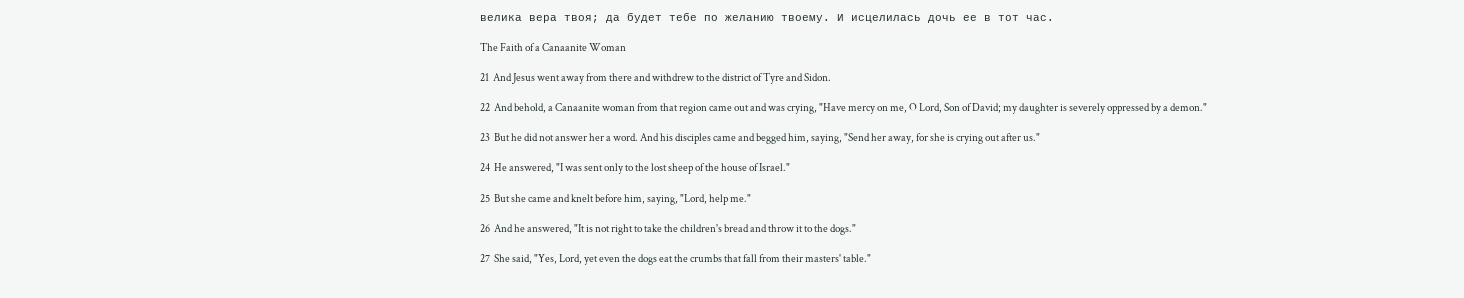велика вера твоя; да будет тебе по желанию твоему. И исцелилась дочь ее в тот час.

The Faith of a Canaanite Woman

21  And Jesus went away from there and withdrew to the district of Tyre and Sidon.

22  And behold, a Canaanite woman from that region came out and was crying, "Have mercy on me, O Lord, Son of David; my daughter is severely oppressed by a demon."

23  But he did not answer her a word. And his disciples came and begged him, saying, "Send her away, for she is crying out after us."

24  He answered, "I was sent only to the lost sheep of the house of Israel."

25  But she came and knelt before him, saying, "Lord, help me."

26  And he answered, "It is not right to take the children's bread and throw it to the dogs."

27  She said, "Yes, Lord, yet even the dogs eat the crumbs that fall from their masters' table."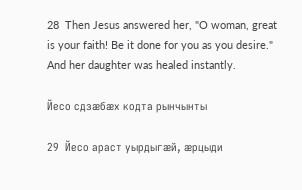28  Then Jesus answered her, "O woman, great is your faith! Be it done for you as you desire." And her daughter was healed instantly.

Йесо сдзæбæх кодта рынчынты

29  Йесо араст уырдыгæй, æрцыди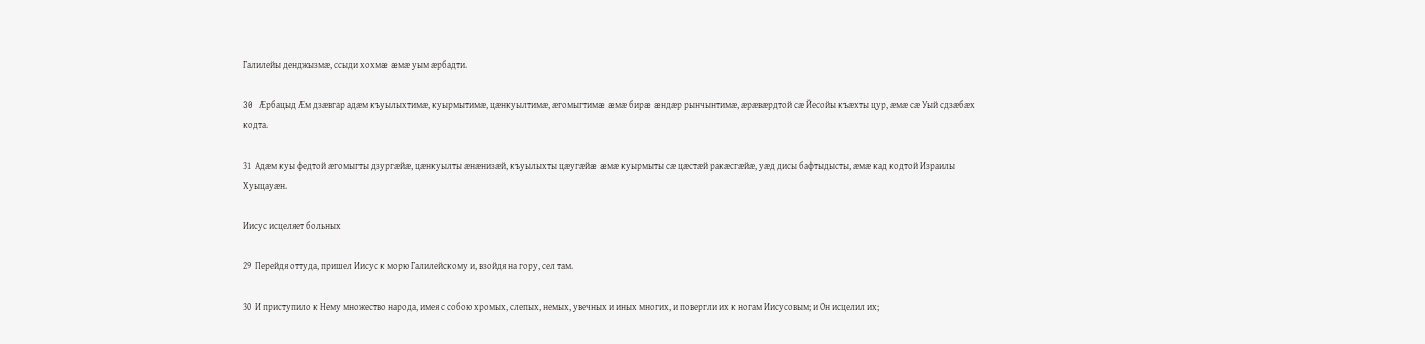Галилейы денджызмæ, ссыди хохмæ æмæ уым æрбадти.

30  Æрбацыд Æм дзæвгар адæм къуылыхтимæ, куырмытимæ, цæнкуылтимæ, æгомыгтимæ æмæ бирæ æндæр рынчынтимæ, æрæвæрдтой сæ Йесойы къæхты цур, æмæ сæ Уый сдзæбæх кодта.

31  Адæм куы федтой æгомыгты дзургæйæ, цæнкуылты æнæнизæй, къуылыхты цæугæйæ æмæ куырмыты сæ цæстæй ракæсгæйæ, уæд дисы бафтыдысты, æмæ кад кодтой Израилы Хуыцауæн.

Иисус исцеляет больных

29  Перейдя оттуда, пришел Иисус к морю Галилейскому и, взойдя на гору, сел там.

30  И приступило к Нему множество народа, имея с собою хромых, слепых, немых, увечных и иных многих, и повергли их к ногам Иисусовым; и Он исцелил их;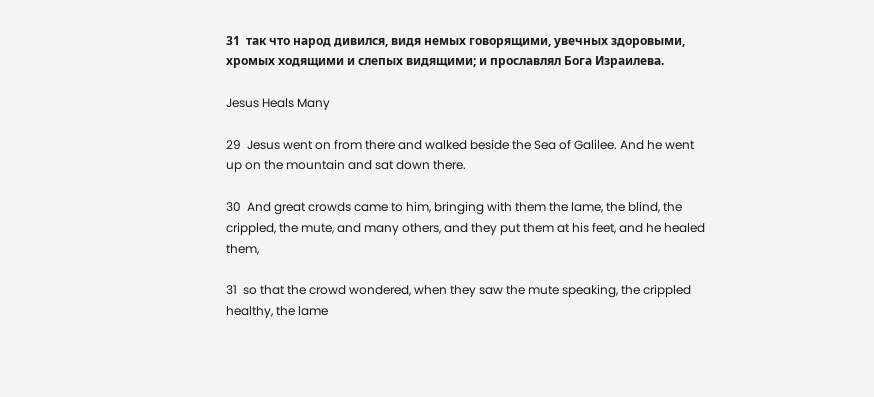31  так что народ дивился, видя немых говорящими, увечных здоровыми, хромых ходящими и слепых видящими; и прославлял Бога Израилева.

Jesus Heals Many

29  Jesus went on from there and walked beside the Sea of Galilee. And he went up on the mountain and sat down there.

30  And great crowds came to him, bringing with them the lame, the blind, the crippled, the mute, and many others, and they put them at his feet, and he healed them,

31  so that the crowd wondered, when they saw the mute speaking, the crippled healthy, the lame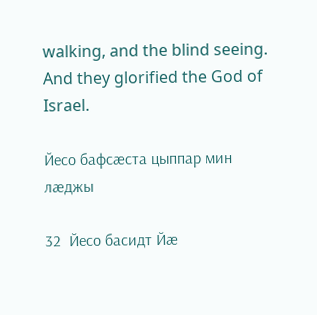walking, and the blind seeing. And they glorified the God of Israel.

Йесо бафсæста цыппар мин лæджы

32  Йесо басидт Йæ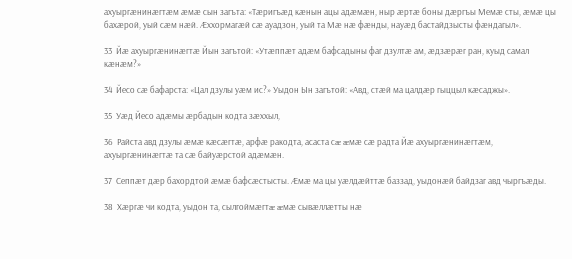ахуыргæнинæгтæм æмæ сын загъта: «Тæригъæд кæнын ацы адæмæн, ныр æртæ боны дæргъы Мемæ сты, æмæ цы бахæрой, уый сæм нæй. Æххормагæй сæ ауадзон, уый та Мæ нæ фæнды, науæд бастайдзысты фæндагыл».

33  Йæ ахуыргæнинæгтæ Йын загътой: «Утæппæт адæм бафсадыны фаг дзултæ ам, æдзæрæг ран, куыд самал кæнæм?»

34  Йесо сæ бафарста: «Цал дзулы уæм ис?» Уыдон Ын загътой: «Авд, стæй ма цалдæр гыццыл кæсаджы».

35  Уæд Йесо адæмы æрбадын кодта зæххыл,

36  Райста авд дзулы æмæ кæсæгтæ, арфæ ракодта, асаста сæ æмæ сæ радта Йæ ахуыргæнинæгтæм, ахуыргæнинæгтæ та сæ байуæрстой адæмæн.

37  Сеппæт дæр бахордтой æмæ бафсæстысты. Æмæ ма цы уæлдæйттæ баззад, уыдонæй байдзаг авд чыргъæды.

38  Хæргæ чи кодта, уыдон та, сылгоймæгтæ æмæ сывæллæтты нæ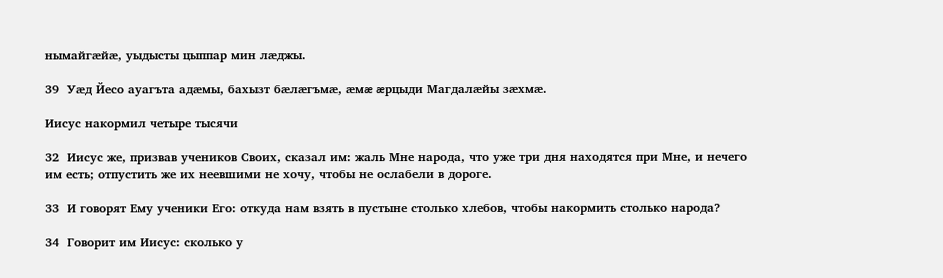нымайгæйæ, уыдысты цыппар мин лæджы.

39  Уæд Йесо ауагъта адæмы, бахызт бæлæгъмæ, æмæ æрцыди Магдалæйы зæхмæ.

Иисус накормил четыре тысячи

32  Иисус же, призвав учеников Своих, сказал им: жаль Мне народа, что уже три дня находятся при Мне, и нечего им есть; отпустить же их неевшими не хочу, чтобы не ослабели в дороге.

33  И говорят Ему ученики Его: откуда нам взять в пустыне столько хлебов, чтобы накормить столько народа?

34  Говорит им Иисус: сколько у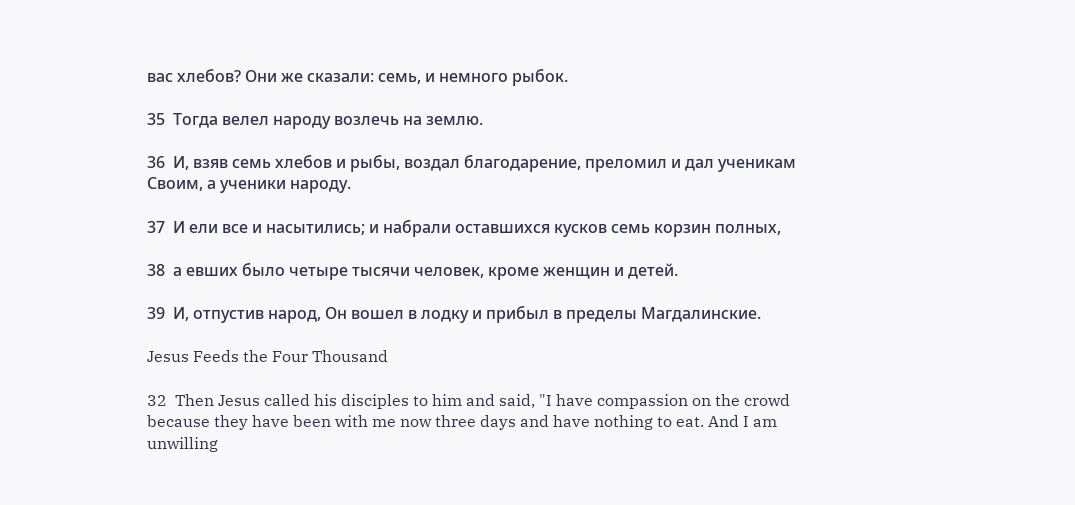вас хлебов? Они же сказали: семь, и немного рыбок.

35  Тогда велел народу возлечь на землю.

36  И, взяв семь хлебов и рыбы, воздал благодарение, преломил и дал ученикам Своим, а ученики народу.

37  И ели все и насытились; и набрали оставшихся кусков семь корзин полных,

38  а евших было четыре тысячи человек, кроме женщин и детей.

39  И, отпустив народ, Он вошел в лодку и прибыл в пределы Магдалинские.

Jesus Feeds the Four Thousand

32  Then Jesus called his disciples to him and said, "I have compassion on the crowd because they have been with me now three days and have nothing to eat. And I am unwilling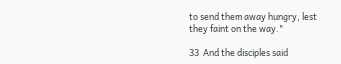to send them away hungry, lest they faint on the way."

33  And the disciples said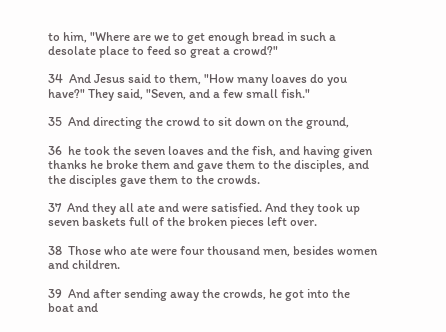to him, "Where are we to get enough bread in such a desolate place to feed so great a crowd?"

34  And Jesus said to them, "How many loaves do you have?" They said, "Seven, and a few small fish."

35  And directing the crowd to sit down on the ground,

36  he took the seven loaves and the fish, and having given thanks he broke them and gave them to the disciples, and the disciples gave them to the crowds.

37  And they all ate and were satisfied. And they took up seven baskets full of the broken pieces left over.

38  Those who ate were four thousand men, besides women and children.

39  And after sending away the crowds, he got into the boat and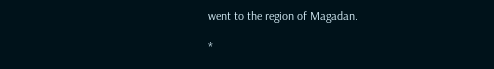went to the region of Magadan.

*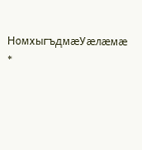НомхыгъдмæУæлæмæ *